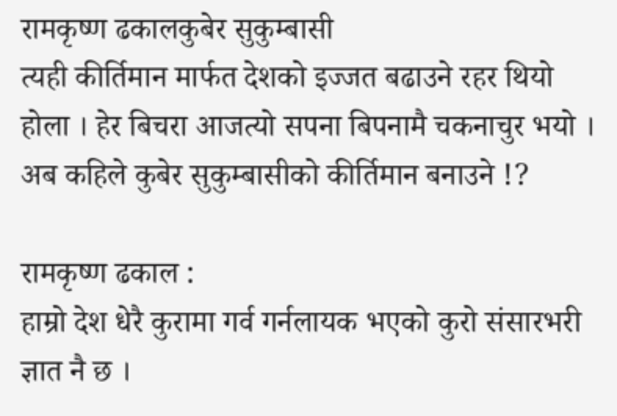रामकृष्ण ढकालकुबेर सुकुम्बासी
त्यही कीर्तिमान मार्फत देशको इज्जत बढाउने रहर थियो होला । हेर बिचरा आजत्यो सपना बिपनामै चकनाचुर भयो । अब कहिले कुबेर सुकुम्बासीको कीर्तिमान बनाउने !?

रामकृष्ण ढकाल :
हाम्रो देश धेरै कुरामा गर्व गर्नलायक भएको कुरो संसारभरी ज्ञात नै छ ।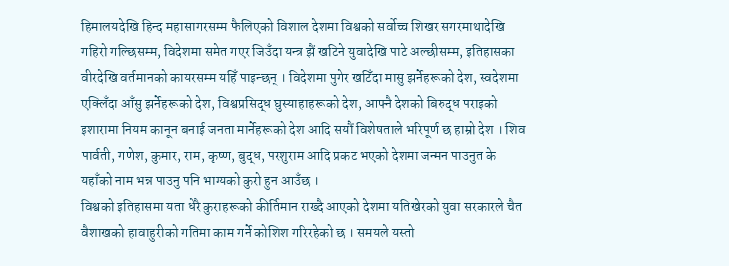हिमालयदेखि हिन्द महासागरसम्म फैलिएको विशाल देशमा विश्वको सर्वोच्च शिखर सगरमाथादेखि गहिरो गल्छिसम्म, विदेशमा समेत गएर जिउँदा यन्त्र झैं खटिने युवादेखि पाटे अल्छीसम्म, इतिहासका वीरदेखि वर्तमानको कायरसम्म यहिँ पाइन्छन् । विदेशमा पुगेर खटिँदा मासु झर्नेहरूको देश, स्वदेशमा एक्लिँदा आँसु झर्नेहरूको देश, विश्वप्रसिद्ध घुस्याहाहरूको देश, आफ्नै देशको बिरुद्ध पराइको इशारामा नियम कानून बनाई जनता मार्नेहरूको देश आदि सयौं विशेषताले भरिपूर्ण छ हाम्रो देश । शिव पार्वती, गणेश, कुमार, राम, कृष्ण, बुद्ध, परशुराम आदि प्रकट भएको देशमा जन्मन पाउनुत के यहाँको नाम भन्न पाउनु पनि भाग्यको कुरो हुन आउँछ ।
विश्वको इतिहासमा यता धेरै कुराहरूको कीर्तिमान राख्दै आएको देशमा यतिखेरको युवा सरकारले चैत वैशाखको हावाहुरीको गतिमा काम गर्ने कोशिश गरिरहेको छ । समयले यस्तो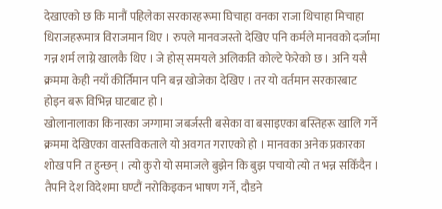देखाएको छ कि मानौं पहिलेका सरकारहरूमा घिचाहा वनका राजा थिचाहा मिचाहा धिराजहरूमात्र विराजमान थिए । रुपले मानवजस्तो देखिए पनि कर्मले मानवको दर्जामा गन्न शर्म लाग्ने खालकै थिए । जे होस् समयले अलिकति कोल्टे फेरेको छ । अनि यसै क्रममा केही नयाँ कीर्तिमान पनि बन्न खोजेका देखिए । तर यो वर्तमान सरकारबाट होइन बरू विभिन्न घाटबाट हो ।
खोलानालाका किनारका जग्गामा जबर्जस्ती बसेका वा बसाइएका बस्तिहरू खालि गर्ने क्रममा देखिएका वास्तविकताले यो अवगत गराएको हो । मानवका अनेक प्रकारका शोख पनि त हुन्छन् । त्यो कुरो यो समाजले बुझेन कि बुझ पचायो त्यो त भन्न सकिँदैन । तैपनि देश विदेशमा घण्टौं नरोकिइकन भाषण गर्ने, दौडने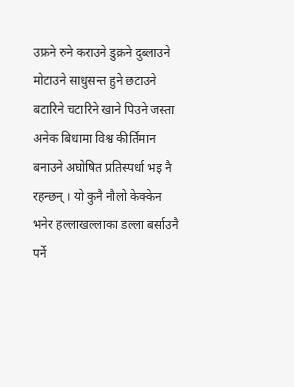उफ्रने रुने कराउने डुक्रने दुब्लाउने मोटाउने साधुसन्त हुने छटाउने बटारिने चटारिने खाने पिउने जस्ता अनेक बिधामा विश्व कीर्तिमान बनाउने अघोषित प्रतिस्पर्धा भइ नै रहन्छन् । यो कुनै नौलो केक्केन भनेर हल्लाखल्लाका डल्ला बर्साउनै पर्ने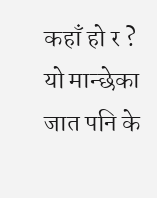कहाँ हो र ? यो मान्छेका जात पनि के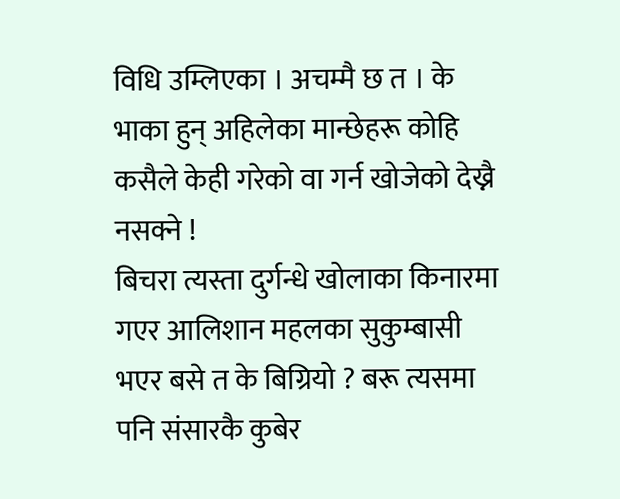विधि उम्लिएका । अचम्मै छ त । के भाका हुन् अहिलेका मान्छेहरू कोहि कसैले केही गरेको वा गर्न खोजेको देख्नै नसक्ने !
बिचरा त्यस्ता दुर्गन्धे खोलाका किनारमा गएर आलिशान महलका सुकुम्बासी भएर बसे त के बिग्रियो ? बरू त्यसमा पनि संसारकै कुबेर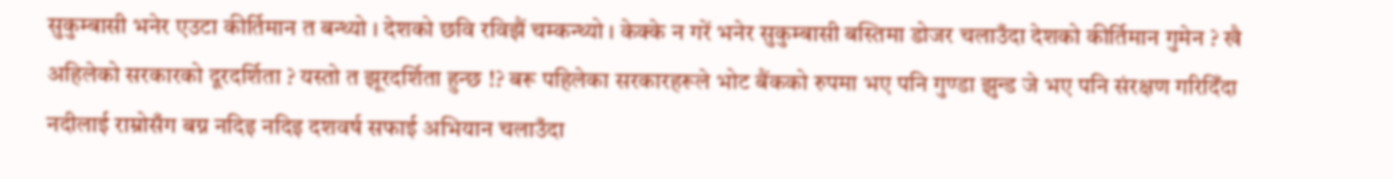सुकुम्बासी भनेर एउटा कीर्तिमान त बन्थ्यो । देशको छवि रविझैं चम्कन्थ्यो । केक्के न गरें भनेर सुकुम्बासी बस्तिमा डोजर चलाउँदा देशको कीर्तिमान गुमेन ? खै अहिलेको सरकारको दूरदर्शिता ? यस्तो त झूरदर्शिता हुन्छ !? बरू पहिलेका सरकारहरूले भोट बैंकको रुपमा भए पनि गुण्डा झुन्ड जे भए पनि संरक्षण गरिदिँदा नदीलाई राम्रोसँग बग्न नदिइ नदिइ दशवर्ष सफाई अभियान चलाउँदा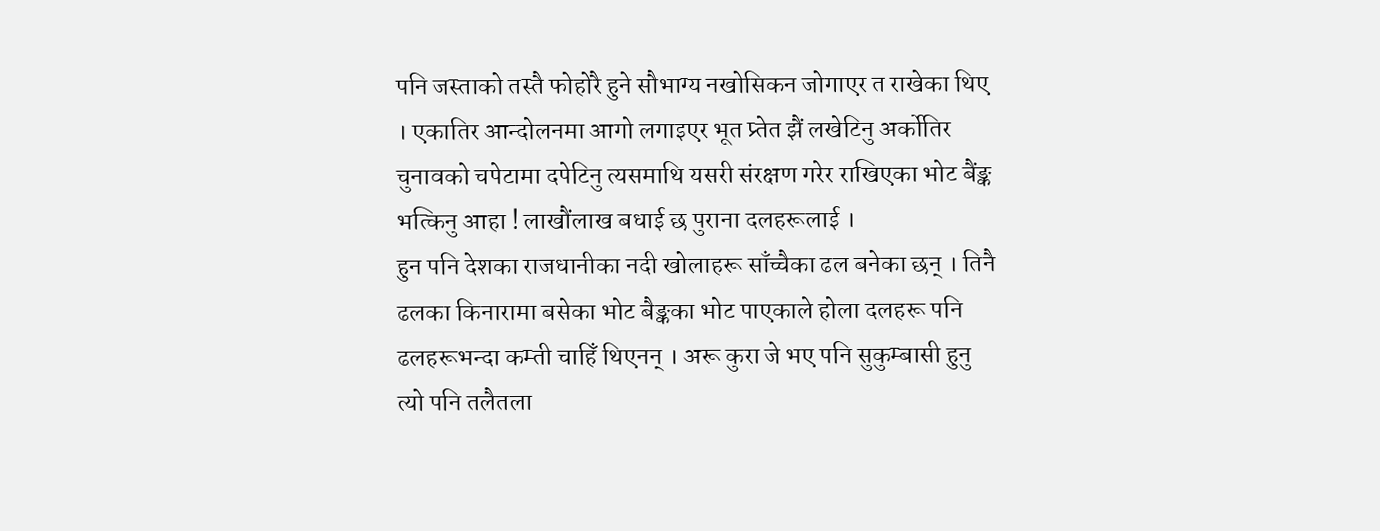पनि जस्ताको तस्तै फोहोरै हुने सौभाग्य नखोसिकन जोगाएर त राखेका थिए । एकातिर आन्दोलनमा आगो लगाइएर भूत प्र्तेत झैं लखेटिनु अर्कोतिर चुनावको चपेटामा दपेटिनु त्यसमाथि यसरी संरक्षण गरेर राखिएका भोट बैंङ्क भत्किनु आहा ! लाखौंलाख बधाई छ पुराना दलहरूलाई ।
हुन पनि देशका राजधानीका नदी खोलाहरू साँच्चैका ढल बनेका छन् । तिनै ढलका किनारामा बसेका भोट बैङ्कका भोट पाएकाले होला दलहरू पनि ढलहरूभन्दा कम्ती चाहिँ थिएनन् । अरू कुरा जे भए पनि सुकुम्बासी हुनु त्यो पनि तलैतला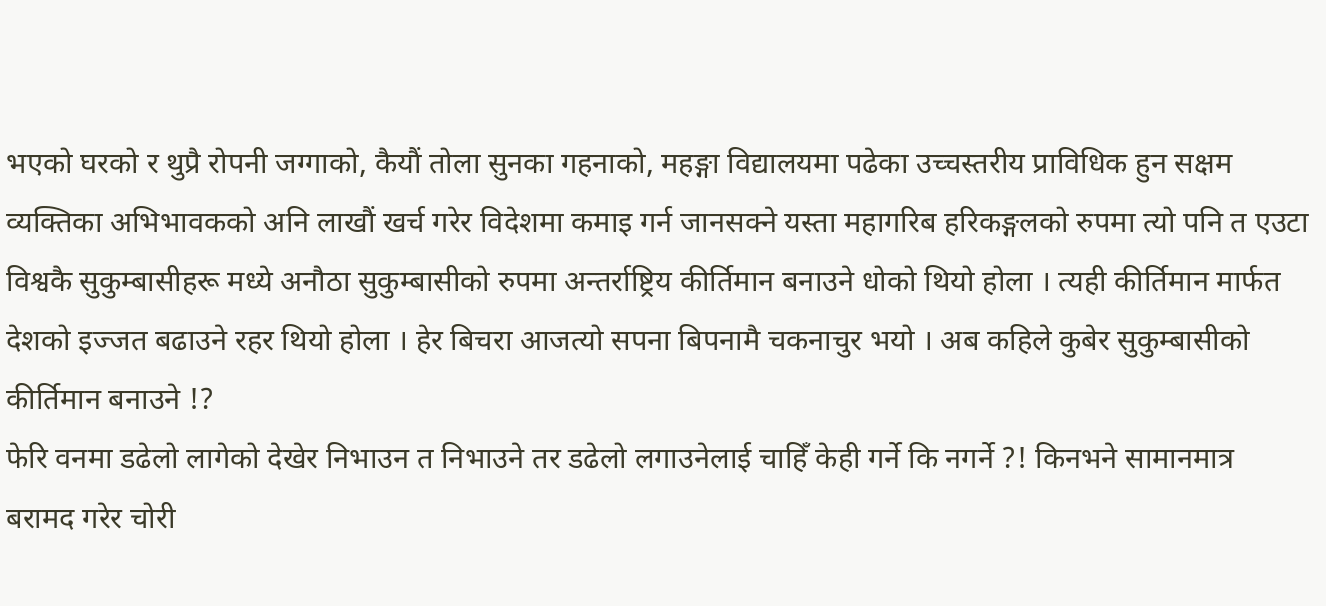भएको घरको र थुप्रै रोपनी जग्गाको, कैयौं तोला सुनका गहनाको, महङ्गा विद्यालयमा पढेका उच्चस्तरीय प्राविधिक हुन सक्षम व्यक्तिका अभिभावकको अनि लाखौं खर्च गरेर विदेशमा कमाइ गर्न जानसक्ने यस्ता महागरिब हरिकङ्गलको रुपमा त्यो पनि त एउटा विश्वकै सुकुम्बासीहरू मध्ये अनौठा सुकुम्बासीको रुपमा अन्तर्राष्ट्रिय कीर्तिमान बनाउने धोको थियो होला । त्यही कीर्तिमान मार्फत देशको इज्जत बढाउने रहर थियो होला । हेर बिचरा आजत्यो सपना बिपनामै चकनाचुर भयो । अब कहिले कुबेर सुकुम्बासीको कीर्तिमान बनाउने !?
फेरि वनमा डढेलो लागेको देखेर निभाउन त निभाउने तर डढेलो लगाउनेलाई चाहिँ केही गर्ने कि नगर्ने ?! किनभने सामानमात्र बरामद गरेर चोरी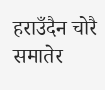हराउँदैन चोरै समातेर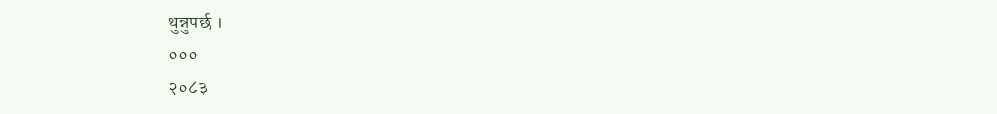थुन्नुपर्छ ।
०००
२०८३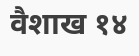वैशाख १४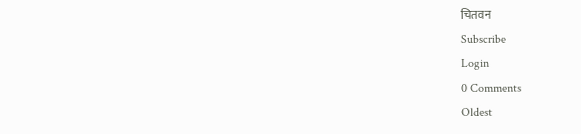चितवन
Subscribe
Login
0 Comments
Oldest